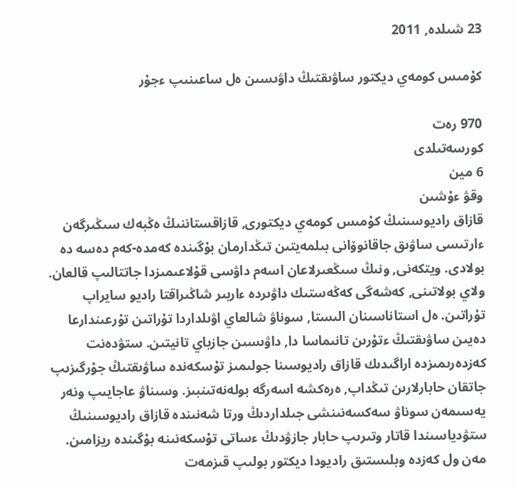23 شىلدە, 2011

كۇمىس كومەي ديكتور ساۋىقتىڭ داۋىسىن ەل ساعىنىپ ءجۇر

970 رەت
كورسەتىلدى
6 مين
وقۋ ءۇشىن
قازاق راديوسىنىڭ كۇمىس كومەي ديكتورى, قازاقستاننىڭ ەڭبەك سىڭىرگەن ءارتىسى ساۋىق جاقانوۆانى بىلمەيتىن تىڭدارمان بۇگىندە كەمدە-كەم دەسە دە بولادى. ويتكەنى, ونىڭ سىڭعىرلاعان اسەم داۋسى قۇلاعىمىزدا جاتتالىپ قالعان. ولاي بولاتىنى, كەشەگى كەڭەستىك داۋىردە ءاربىر شاڭىراقتا راديو سايراپ تۇراتىن. ەل استاناسىنان الىستا, سوناۋ شالعاي اۋىلداردا تۇراتىن تۇرعىندارعا دەيىن ساۋىقتىڭ ءتۇرىن تانىماسا دا, داۋىسىن جازباي تانيتىن. ستۋدەنت كەزدەرىمىزدە اراگىدىك قازاق راديوسىنا جولىمىز تۇسكەندە ساۋىقتىڭ جۇرگىزىپ جاتقان حابارلارىن تىڭداپ, ەرەكشە اسەرگە بولەنەتىنبىز. وسىناۋ عاجايىپ ونەر يەسىمەن سوناۋ سەكسەنىنشى جىلداردىڭ ورتا شەنىندە قازاق راديوسىنىڭ ستۋدياسىندا قاتار وتىرىپ حابار جازۋدىڭ ءساتى تۇسكەنىنە بۇگىندە ريزامىن. مەن ول كەزدە وبلىستىق راديودا ديكتور بولىپ قىزمەت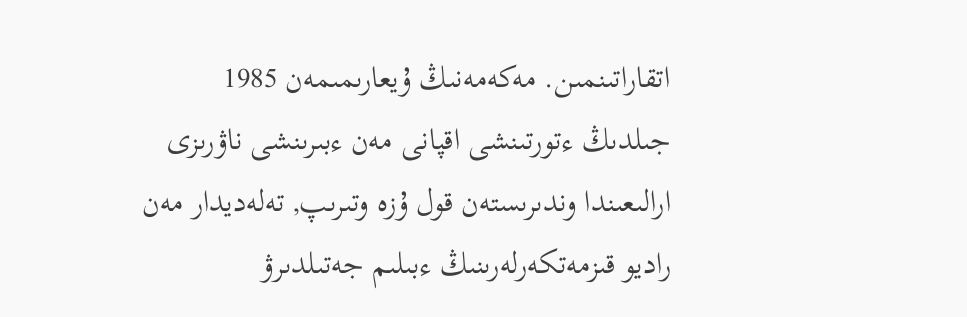اتقاراتىنمىن. مەكەمەنىڭ ۇيعارىمىمەن 1985 جىلدىڭ ءتورتىنشى اقپانى مەن ءبىرىنشى ناۋرىزى ارالىعىندا وندىرىستەن قول ۇزە وتىرىپ, تەلەديدار مەن راديو قىزمەتكەرلەرىنىڭ ءبىلىم جەتىلدىرۋ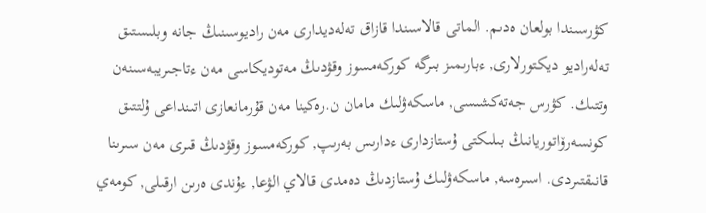كۋرسىندا بولعان ەدىم. الماتى قالاسىندا قازاق تەلەديدارى مەن راديوسىنىڭ جانە وبلىستىق تەلەراديو ديكتورلارى, ءبارىمىز بىرگە كوركەمسوز وقۋدىڭ مەتوديكاسى مەن ءتاجىريبەسىنەن وتتىك. كۋرس جەتەكشىسى, ماسكەۋلىك مامان ن.رەكينا مەن قۇرمانعازى اتىنداعى ۇلتتىق كونسەرۆاتوريانىڭ بىلىكتى ۇستازدارى ءدارىس بەرىپ, كوركەمسوز وقۋدىڭ قىرى مەن سىرىنا قانىقتىردى. اسىرەسە, ماسكەۋلىك ۇستازدىڭ دەمدى قالاي الۋعا, ءۇندى ەرىن ارقىلى, كومەي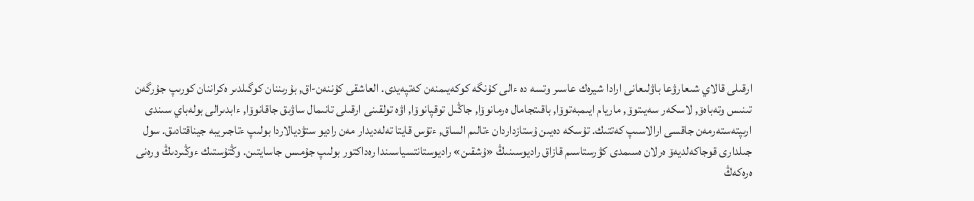ارقىلى قالاي شىعارۋعا باۋلىعانى ارادا شيرەك عاسىر وتسە دە ءالى كۇنگە كوكەيىمنەن كەتپەيدى. العاشقى كۇننەن-اق, بۇرىننان كوگىلدىر ەكراننان كورىپ جۇرگەن تىنىس وتەباەۆ, لاسكەر سەيىتوۆ, ماريام ايىمبەتوۆا, باقىتجامال ەرمانوۆا, جاڭىل توقپانوۆا, اۋە تولقىنى ارقىلى تانىمال ساۋىق جاقانوۆا, ءابدىرالى بولەباي سىندى ارىپتەستەرمەن جاقسى ارالاسىپ كەتتىك. تۇسكە دەيىن ۇستازداردان ءتالىم الساق, ءتۇس قايتا تەلەديدار مەن راديو ستۋديالاردا بولىپ ءتاجىريبە جيناقتادىق. سول جىلدارى قوجاكەلديەۆ ەرلان ەسىمدى كۋرستاسىم قازاق راديوسىنىڭ «ۇشقىن» راديوستانتسياسىندا رەداكتور بولىپ جۇمىس جاسايتىن. وڭتۇستىك ءوڭىردىڭ ورەنى ەرەكەڭ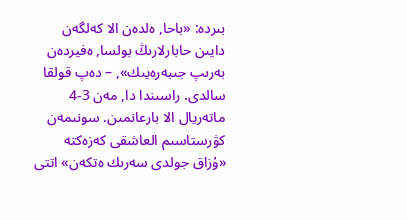بىردە: «باحا, ەلدەن الا كەلگەن دايىن حابارلارىڭ بولسا, ەفيردەن بەرىپ جىبەرەيىك», – دەپ قولقا سالدى. راسىندا دا, مەن 3-4 ماتەريال الا بارعانمىن. سونىمەن كۋرستاسىم العاشقى كەزەكتە «ۇزاق جولدى سەرىك ەتكەن» اتتى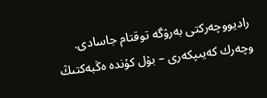راديووچەركتى بەرۋگە توقتام جاسادى. وچەرك كەيىپكەرى – بۇل كۇندە ەڭبەكتىڭ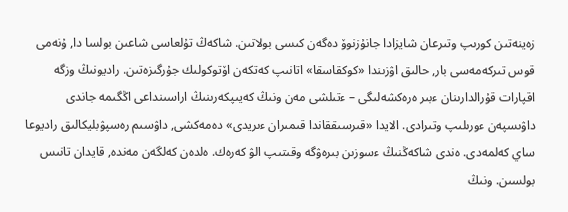زەينەتىن كورىپ وتىرعان شايزادا جانۇزنوۆ دەگەن كىسى بولاتىن. شاكەڭ تۇلعاسى شاعىن بولسا دا, ۇنەمى قوس تىركەمەسى بار, حالىق اۋزىندا «كوكقاسقا» اتانىپ كەتكەن اۆتوكولىك جۇرگىزەتىن. راديونىڭ وزگە اقپارات قۇرالدارىنان ءبىر ەرەكشەلىگى – ءتىلشى مەن ونىڭ كەيىپكەرىنىڭ اراسىنداعى اڭگىمە جاندى داۋىسپەن ءورىلىپ وتىرادى. الايدا «قىرسىققاندا قىمىران ءىريدى» دەمەكشى, داۋسىم رەسپۋبليكالىق راديوعا ساي كەلمەدى. ەندى شاكەڭنىڭ ءسوزىن بىرەۋگە وقىتىپ الۋ كەرەك. ەلدەن كەلگەن مەندە, قايدان تانىس بولسىن. ونىڭ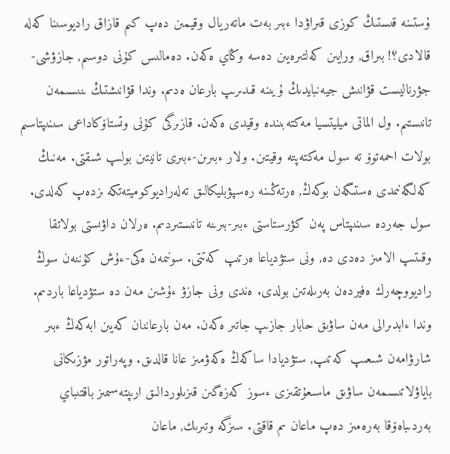ۇستىنە قىستىڭ كوزى قىراۋدا ءبىر بەت ماتەريال وقيمىن دەپ كىم قازاق راديوسىنا كەلە قالادى؟! بىراق, ورايىن كەلتىرەيىن دەسە وڭاي ەكەن. دەمالىس كۇنى دوسىم, جازۋشى-جۋرناليست قۋانىش جيەنبايدىڭ ۇيىنە قىدىرىپ بارعان ەدىم. وندا قۋانىشتىڭ ىنىسىمەن تانىستىم. ول الماتى ميليتسيا مەكتەبىندە وقيدى ەكەن. قازىرگى كۇنى وتستاۆكاداعى سىنىپتاسىم بولات احمەتوۆ تە سول مەكتەپتە وقيتىن. ولار ءبىرىن-ءبىرى تانيتىن بولىپ شىقتى. مەنىڭ كەلگەنىمدى ەستىگەن بوكەڭ, ەرتەڭىنە رەسپۋبليكالىق تەلەراديوكوميتەتكە ىزدەپ كەلدى. سول جەردە سىنىپتاس پەن كۋرستاستى ءبىر-بىرىنە تانىستىردىم. ەرلان داۋىستى بولاتقا وقىتىپ الامىز دەدى دە, ونى ستۋدياعا ەرتىپ كەتتى. سونىمەن ەكى-ءۇش كۇننەن سوڭ راديووچەرك ەفيردەن بەرىلەتىن بولدى. ەندى ونى جازۋ ءۇشىن مەن دە ستۋدياعا باردىم. وندا ءابدىرالى مەن ساۋىق حابار جازىپ جاتىر ەكەن. مەن بارعاننان كەيىن ابەكەڭ ءبىر شارۋامەن شىعىپ كەتىپ, ستۋديادا ساكەڭ ەكەۋمىز عانا قالدىق. وپەراتور مۋزىكانى باياۋلاتىسىمەن ساۋىق ماسىعۇتقىزى ءسوز كەزەگىن قىزىلوردالىق ارىپتەسىمىز باقتىباي بەردىباەۆقا بەرەمىز دەپ ماعان ىم قاقتى. سىزگە وتىرىك, ماعان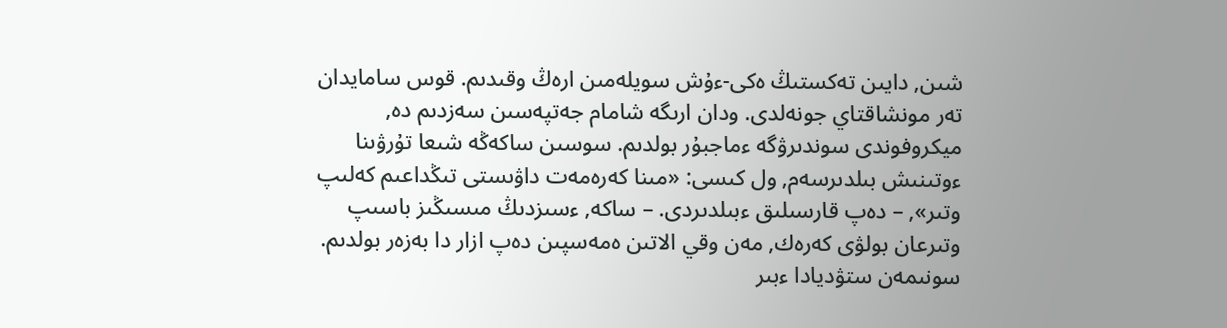شىن, دايىن تەكستىڭ ەكى-ءۇش سويلەمىن ارەڭ وقىدىم. قوس سامايدان تەر مونشاقتاي جونەلدى. ودان ارىگە شامام جەتپەسىن سەزدىم دە, ميكروفوندى سوندىرۋگە ءماجبۇر بولدىم. سوسىن ساكەڭە شىعا تۇرۋىنا ءوتىنىش بىلدىرسەم, ول كىسى: «مىنا كەرەمەت داۋىستى تىڭداعىم كەلىپ وتىر», – دەپ قارسىلىق ءبىلدىردى. – ساكە, ءسىزدىڭ مىسىڭىز باسىپ وتىرعان بولۋى كەرەك, مەن وقي الاتىن ەمەسپىن دەپ ازار دا بەزەر بولدىم. سونىمەن ستۋديادا ءبىر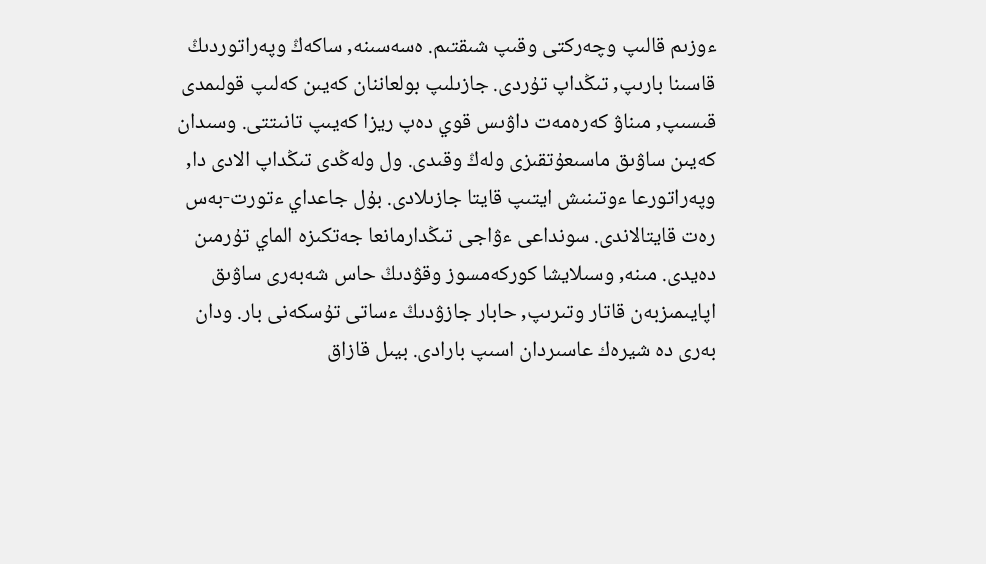ءوزىم قالىپ وچەركتى وقىپ شىقتىم. ەسەسىنە, ساكەڭ وپەراتوردىڭ قاسىنا بارىپ, تىڭداپ تۇردى. جازىلىپ بولعاننان كەيىن كەلىپ قولىمدى قىسىپ, مىناۋ كەرەمەت داۋىس قوي دەپ ريزا كەيىپ تانىتتى. وسىدان كەيىن ساۋىق ماسىعۇتقىزى ولەڭ وقىدى. ول ولەڭدى تىڭداپ الادى دا, وپەراتورعا ءوتىنىش ايتىپ قايتا جازىلادى. بۇل جاعداي ءتورت-بەس رەت قايتالاندى. سونداعى ءۋاجى تىڭدارمانعا جەتكىزە الماي تۇرمىن دەيدى. مىنە, وسىلايشا كوركەمسوز وقۋدىڭ حاس شەبەرى ساۋىق اپايىمىزبەن قاتار وتىرىپ, حابار جازۋدىڭ ءساتى تۇسكەنى بار. ودان بەرى دە شيرەك عاسىردان اسىپ بارادى. بيىل قازاق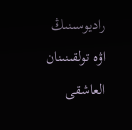راديوسىنىڭ اۋە تولقىنىنان العاشقى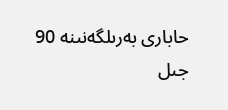حابارى بەرىلگەنىنە 90 جىل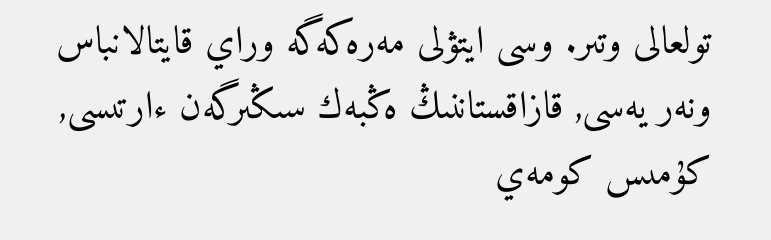تولعالى وتىر. وسى ايتۋلى مەرەكەگە وراي قايتالانباس ونەر يەسى, قازاقستاننىڭ ەڭبەك سىڭىرگەن ءارتىسى, كۇمىس كومەي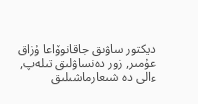ديكتور ساۋىق جاقانوۆاعا ۇزاق عۇمىر, زور دەنساۋلىق تىلەپ, ءالى دە شىعارماشىلىق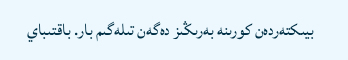بيىكتەردەن كورىنە بەرىڭىز دەگەن تىلەگىم بار. باقتىباي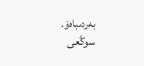بەردىباەۆ.
سوڭعى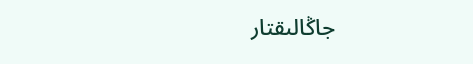جاڭالىقتار